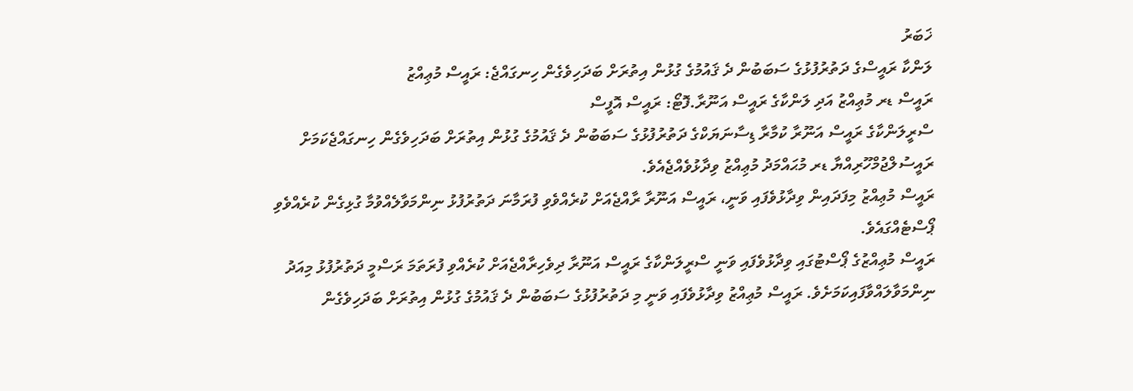ޚަބަރު
ލަންކާ ރައީސްގެ ދަތުރުފުޅުގެ ސަބަބުން ދެ ޤައުމުގެ ގުޅުން އިތުރަށް ބަދަހިވެގެން ހިނގައްޖެ: ރައީސް މުޢިއްޒު
ރައީސް ޑރ މުޢިއްޒު އަދި ލަންކާގެ ރައީސް އަނޫރާ.ފޮޓޯ: ރައީސް އޮފީސް
ސްރީލަންކާގެ ރައީސް އަނޫރާ ކުމާރާ ޑިސާނަޔަކްގެ ދަތުރުފުޅުގެ ސަބަބުން ދެ ޤައުމުގެ ގުޅުން އިތުރަށް ބަދަހިވެގެން ހިނގައްޖެކަމަށް ރައީސުލްޖުމްހޫރިއްޔާ ޑރ މުޙައްމަދު މުޢިއްޒު ވިދާޅުވެއްޖެއެވެ.
ރައީސް މުޢިއްޒު މިފަދައިން ވިދާޅުވެފައި ވަނީ، ރައީސް އަނޫރާ ރާއްޖެއަށް ކުރެއްވެވި ފުރަމާނަ ދަތުރުފުޅު ނިންމަވާލެއްވުމާ ގުޅިގެން ކުރެއްވެވި ޕޯސްޓެއްގައެވެ.
ރައީސް މުޢިއްޒުގެ ޕޯސްޓުގައި ވިދާޅުވެފައި ވަނީ ސްރީލަންކާގެ ރައީސް އަނޫރާ ދިވެހިރާއްޖެއަށް ކުރެއްވި ފުރަތަމަ ރަސްމީ ދަތުރުފުޅު މިއަދު ނިންމަވާލައްވާފައިކަމަށެވެ. ރައީސް މުޢިއްޒު ވިދާޅުވެފައި ވަނީ މި ދަތުރުފުޅުގެ ސަބަބުން ދެ ޤައުމުގެ ގުޅުން އިތުރަށް ބަދަހިވެގެން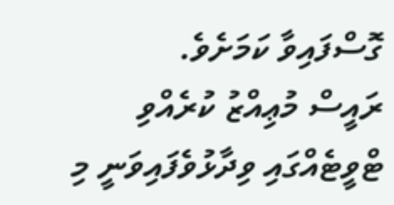ގޮސްފައިވާ ކަމަށެވެ.
ރައީސް މުޢިއްޒު ކުރެއްވި ޓްވީޓެއްގައި ވިދާޅުވެފައިވަނީ މި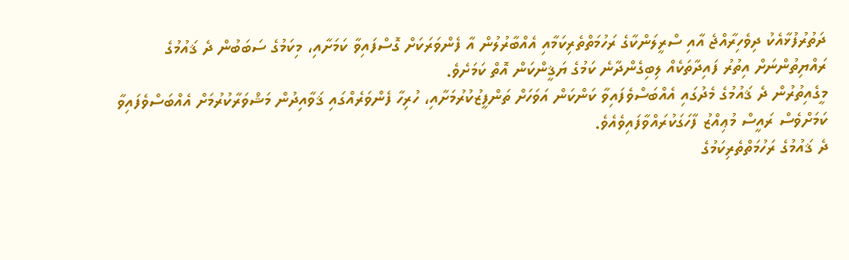ދަތުރުފުޅާއެކު ދިވެހިރާއްޖެ އާއި ސްރީލަންކާގެ ރަހުމަތްތެރިކަމާއި އެއްބާރުލުން އާ ފެންވަރަކަށް ގޮސްފައިވާ ކަމަށާއި، މިކަމުގެ ސަބަބުން ދެ ޤައުމުގެ ރައްޔިތުންނަށް އިތުރު ފައިދާތަކެއް ލިބިގެންދާނެ ކަމުގެ ޔަޤީންކަން އޮތް ކަމަށެވެ.
މީގެއިތުރުން ދެ ޤައުމުގެ މެދުގައި އެއްބަސްވެފައިވާ ކަންކަން އަވަހަށް ތަންފީޒުކުރުމަށާއި، ހުރިހާ ފެންވަރެއްގައި ޤަވާއިދުން މަޝްވަރާކުރުމަށް އެއްބަސްވެފައިވާ ކަމަށްވެސް ރައީސް މުޢިއްޒު ފާހަގަކުރައްވާފައިވެއެވެ.
ދެ ޤައުމުގެ ރަހުމަތްތެރިކަމުގެ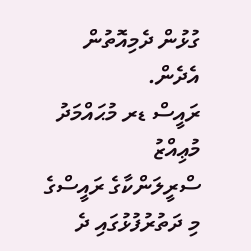ގުޅުން ދެމިއޮތުން އެދެން.
ރައީސް ޑރ މުޙައްމަދު މުޢިއްޒު
ސްރީލަންކާގެ ރައީސްގެ މި ދަތުރުފުޅުގައި ދެ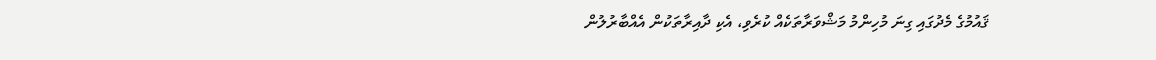ޤައުމުގެ މެދުގައި ގިނަ މުހިންމު މަޝްވަރާތަކެއް ކުރެވި، އެކި ދާއިރާތަކުން އެއްބާރުލުން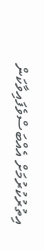އިތުރުކުރުމަށް އެއްބަސްވެފައިވާކަން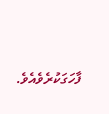ފާހަގަކުރެވެއެވެ.